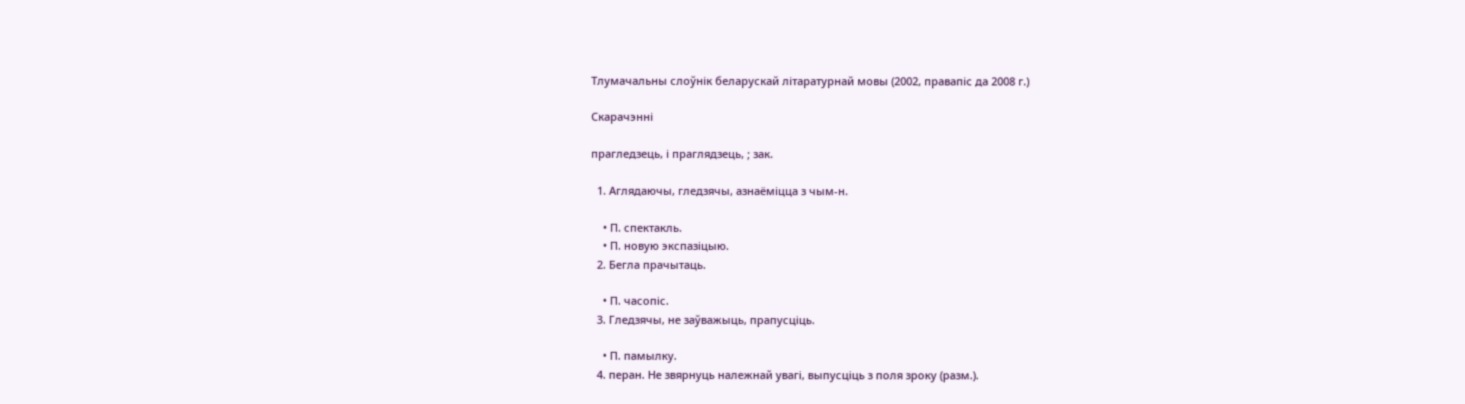Тлумачальны слоўнік беларускай літаратурнай мовы (2002, правапіс да 2008 г.)

Скарачэнні

прагледзець, і праглядзець, ; зак.

  1. Аглядаючы, гледзячы, азнаёміцца з чым-н.

    • П. спектакль.
    • П. новую экспазіцыю.
  2. Бегла прачытаць.

    • П. часопіс.
  3. Гледзячы, не заўважыць, прапусціць.

    • П. памылку.
  4. перан. Не звярнуць належнай увагі, выпусціць з поля зроку (разм.).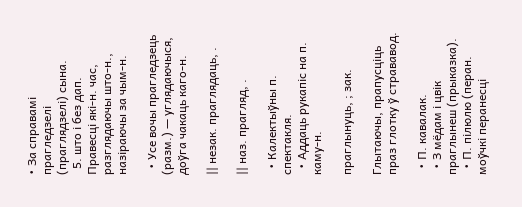• За справамі прагледзелі (праглядзелі) сына.
  5. што і без дап. Правесці які-н. час, разглядаючы што-н., назіраючы за чым-н.

  • Усе вочы прагледзець (разм.) — углядаючыся, доўга чакаць каго-н.

|| незак. праглядаць, .

|| наз. прагляд, .

  • Калектыўны п. спектакля.
  • Аддаць рукапіс на п. каму-н.

праглынуць, ; зак.

Глытаючы, прапусціць праз глотку ў стрававод.

  • П. кавалак.
  • З мёдам і цвік праглынеш (прыказка).
  • П. пілюлю (перан. моўчкі перанесці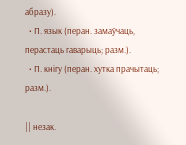абразу).
  • П. язык (перан. замаўчаць, перастаць гаварыць; разм.).
  • П. кнігу (перан. хутка прачытаць; разм.).

|| незак.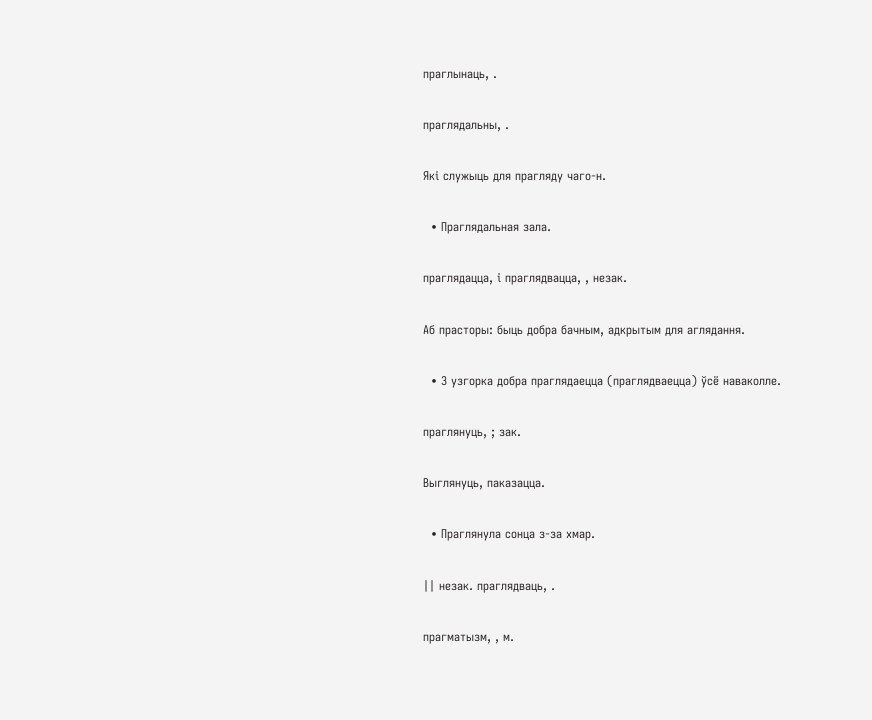праглынаць, .

праглядальны, .

Які служыць для прагляду чаго-н.

  • Праглядальная зала.

праглядацца, і праглядвацца, , незак.

Аб прасторы: быць добра бачным, адкрытым для аглядання.

  • З узгорка добра праглядаецца (праглядваецца) ўсё наваколле.

праглянуць, ; зак.

Выглянуць, паказацца.

  • Праглянула сонца з-за хмар.

|| незак. праглядваць, .

прагматызм, , м.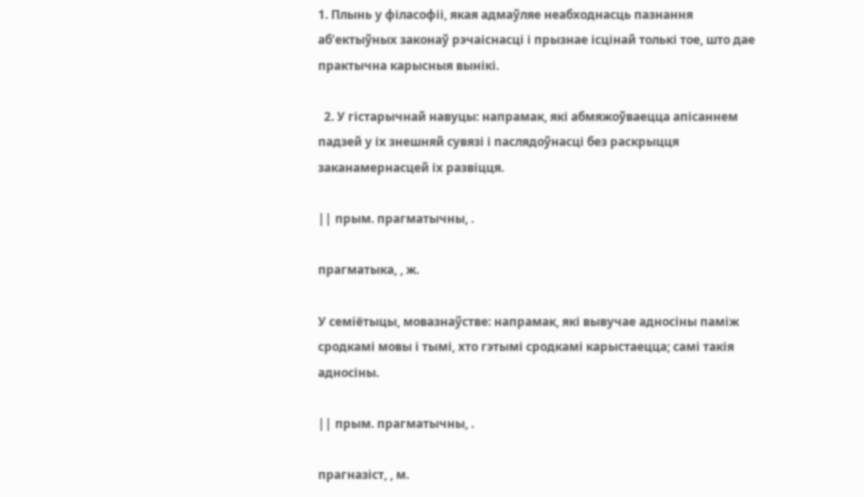1. Плынь у філасофіі, якая адмаўляе неабходнасць пазнання аб’ектыўных законаў рэчаіснасці і прызнае ісцінай толькі тое, што дае практычна карысныя вынікі.

  2. У гістарычнай навуцы: напрамак, які абмяжоўваецца апісаннем падзей у іх знешняй сувязі і паслядоўнасці без раскрыцця заканамернасцей іх развіцця.

|| прым. прагматычны, .

прагматыка, , ж.

У семіётыцы, мовазнаўстве: напрамак, які вывучае адносіны паміж сродкамі мовы і тымі, хто гэтымі сродкамі карыстаецца; самі такія адносіны.

|| прым. прагматычны, .

прагназіст, , м.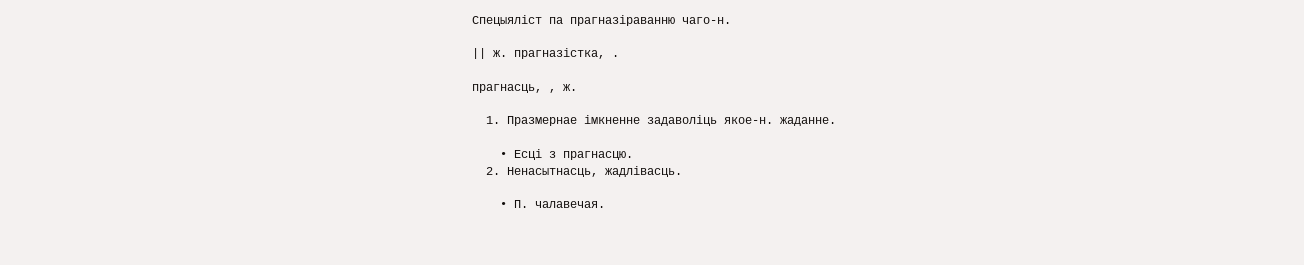Спецыяліст па прагназіраванню чаго-н.

|| ж. прагназістка, .

прагнасць, , ж.

  1. Празмернае імкненне задаволіць якое-н. жаданне.

    • Есці з прагнасцю.
  2. Ненасытнасць, жадлівасць.

    • П. чалавечая.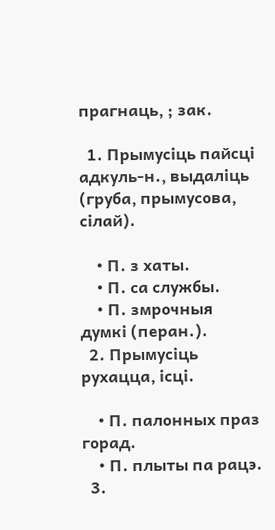прагнаць, ; зак.

  1. Прымусіць пайсці адкуль-н., выдаліць (груба, прымусова, сілай).

    • П. з хаты.
    • П. са службы.
    • П. змрочныя думкі (перан.).
  2. Прымусіць рухацца, ісці.

    • П. палонных праз горад.
    • П. плыты па рацэ.
  3.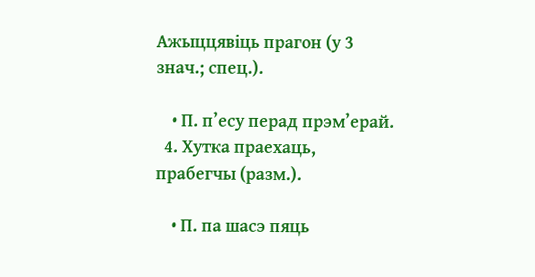Ажыццявіць прагон (у 3 знач.; спец.).

    • П. п’есу перад прэм’ерай.
  4. Хутка праехаць, прабегчы (разм.).

    • П. па шасэ пяць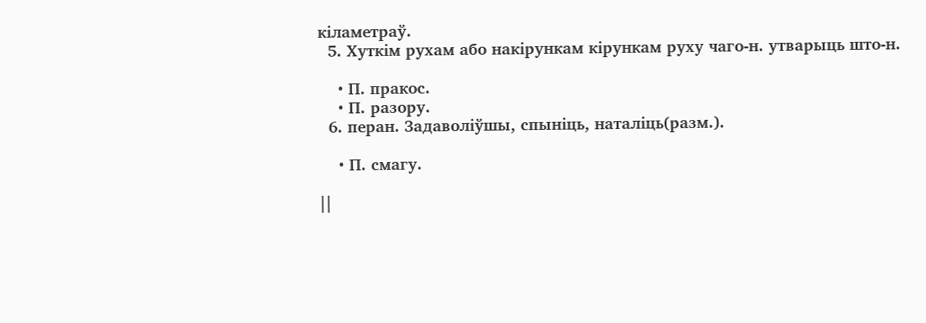кіламетраў.
  5. Хуткім рухам або накірункам кірункам руху чаго-н. утварыць што-н.

    • П. пракос.
    • П. разору.
  6. перан. Задаволіўшы, спыніць, наталіць(разм.).

    • П. смагу.

||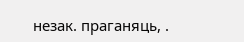незак. праганяць, .